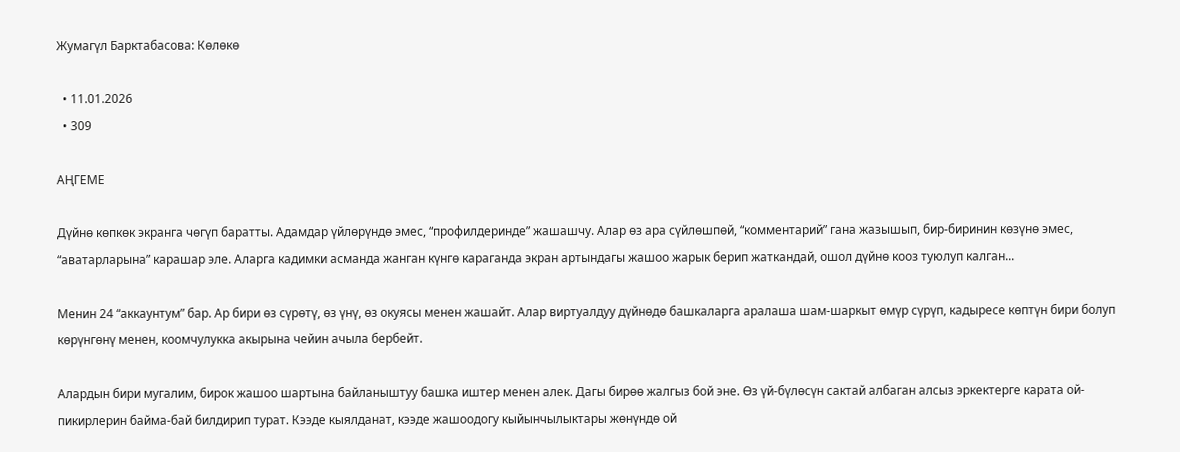Жумагүл Барктабасова: Көлөкө

  • 11.01.2026
  • 309

АҢГЕМЕ

Дүйнө көпкөк экранга чөгүп баратты. Адамдар үйлөрүндө эмес, “профилдеринде” жашашчу. Алар өз ара сүйлөшпөй, “комментарий” гана жазышып, бир-биринин көзүнө эмес, “аватарларына” карашар эле. Аларга кадимки асманда жанган күнгө караганда экран артындагы жашоо жарык берип жаткандай, ошол дүйнө кооз туюлуп калган...

Менин 24 “аккаунтум” бар. Ар бири өз сүрөтү, өз үнү, өз окуясы менен жашайт. Алар виртуалдуу дүйнөдө башкаларга аралаша шам-шаркыт өмүр сүрүп, кадыресе көптүн бири болуп көрүнгөнү менен, коомчулукка акырына чейин ачыла бербейт.

Алардын бири мугалим, бирок жашоо шартына байланыштуу башка иштер менен алек. Дагы бирөө жалгыз бой эне. Өз үй-бүлөсүн сактай албаган алсыз эркектерге карата ой-пикирлерин байма-бай билдирип турат. Кээде кыялданат, кээде жашоодогу кыйынчылыктары жөнүндө ой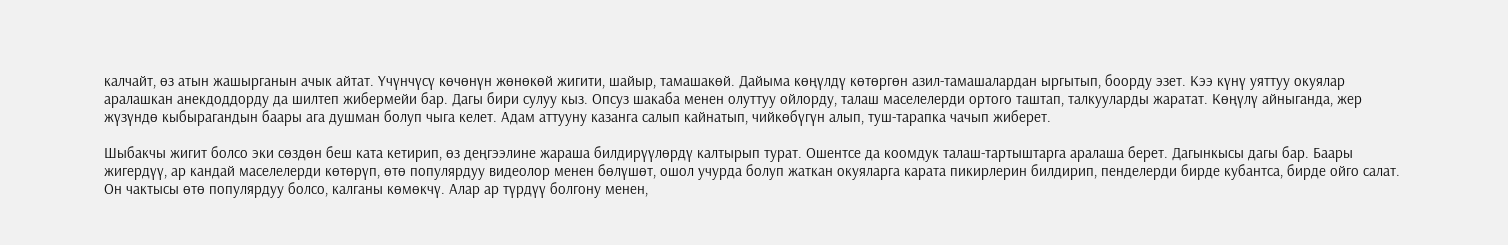калчайт, өз атын жашырганын ачык айтат. Үчүнчүсү көчөнүн жөнөкөй жигити, шайыр, тамашакөй. Дайыма көңүлдү көтөргөн азил-тамашалардан ыргытып, боорду эзет. Кээ күнү уяттуу окуялар аралашкан анекдоддорду да шилтеп жибермейи бар. Дагы бири сулуу кыз. Опсуз шакаба менен олуттуу ойлорду, талаш маселелерди ортого таштап, талкууларды жаратат. Көңүлү айныганда, жер жүзүндө кыбырагандын баары ага душман болуп чыга келет. Адам аттууну казанга салып кайнатып, чийкөбүгүн алып, туш-тарапка чачып жиберет.

Шыбакчы жигит болсо эки сөздөн беш ката кетирип, өз деңгээлине жараша билдирүүлөрдү калтырып турат. Ошентсе да коомдук талаш-тартыштарга аралаша берет. Дагынкысы дагы бар. Баары жигердүү, ар кандай маселелерди көтөрүп, өтө популярдуу видеолор менен бөлүшөт, ошол учурда болуп жаткан окуяларга карата пикирлерин билдирип, пенделерди бирде кубантса, бирде ойго салат. Он чактысы өтө популярдуу болсо, калганы көмөкчү. Алар ар түрдүү болгону менен,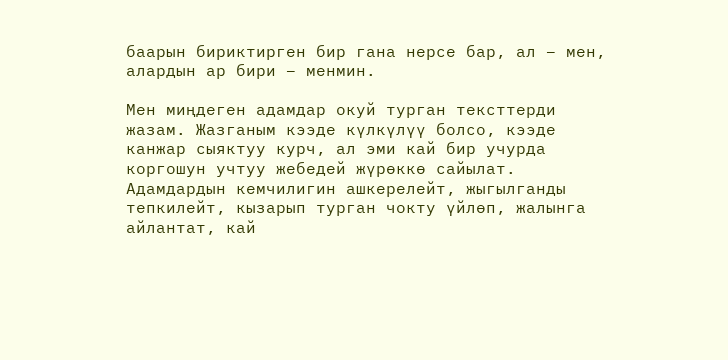баарын бириктирген бир гана нерсе бар, ал – мен, алардын ар бири – менмин.

Мен миңдеген адамдар окуй турган тексттерди жазам. Жазганым кээде күлкүлүү болсо, кээде канжар сыяктуу курч, ал эми кай бир учурда коргошун учтуу жебедей жүрөккө сайылат. Адамдардын кемчилигин ашкерелейт, жыгылганды тепкилейт, кызарып турган чокту үйлөп, жалынга айлантат, кай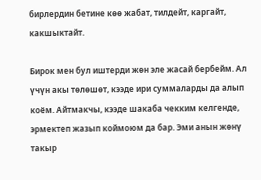бирлердин бетине көө жабат, тилдейт, каргайт, какшыктайт.

Бирок мен бул иштерди жөн эле жасай бербейм. Ал үчүн акы төлөшөт, кээде ири суммаларды да алып коём. Айтмакчы, кээде шакаба чекким келгенде, эрмектеп жазып коймоюм да бар. Эми анын жөнү такыр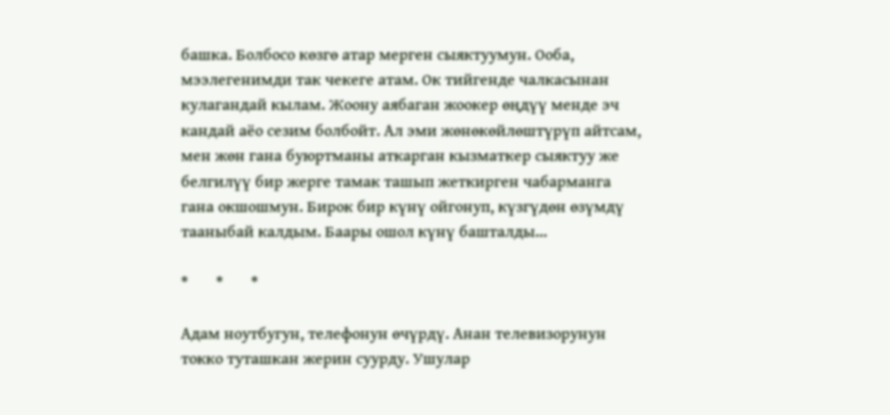башка. Болбосо көзгө атар мерген сыяктуумун. Ооба, мээлегенимди так чекеге атам. Ок тийгенде чалкасынан кулагандай кылам. Жоону аябаган жоокер өңдүү менде эч кандай аёо сезим болбойт. Ал эми жөнөкөйлөштүрүп айтсам, мен жөн гана буюртманы аткарган кызматкер сыяктуу же белгилүү бир жерге тамак ташып жеткирген чабарманга гана окшошмун. Бирок бир күнү ойгонуп, күзгүдөн өзүмдү тааныбай калдым. Баары ошол күнү башталды...

*       *       *

Адам ноутбугун, телефонун өчүрдү. Анан телевизорунун токко туташкан жерин суурду. Ушулар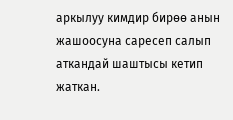аркылуу кимдир бирөө анын жашоосуна саресеп салып аткандай шаштысы кетип жаткан.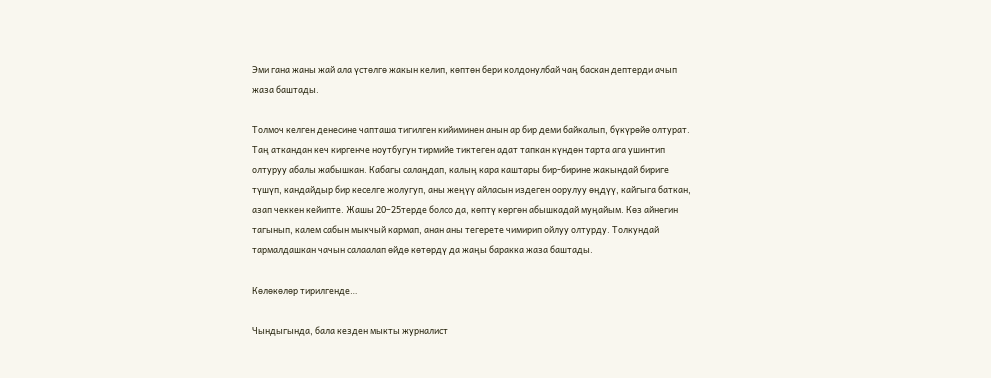Эми гана жаны жай ала үстөлгө жакын келип, көптөн бери колдонулбай чаң баскан дептерди ачып жаза баштады.

Толмоч келген денесине чапташа тигилген кийиминен анын ар бир деми байкалып, бүкүрөйө олтурат. Таң аткандан кеч киргенче ноутбугун тирмийе тиктеген адат тапкан күндөн тарта ага ушинтип олтуруу абалы жабышкан. Кабагы салаңдап, калың кара каштары бир-бирине жакындай бириге түшүп, кандайдыр бир кеселге жолугуп, аны жеңүү айласын издеген оорулуу өңдүү, кайгыга баткан, азап чеккен кейипте. Жашы 20–25терде болсо да, көптү көргөн абышкадай муңайым. Көз айнегин тагынып, калем сабын мыкчый кармап, анан аны тегерете чимирип ойлуу олтурду. Толкундай тармалдашкан чачын салаалап өйдө көтөрдү да жаңы баракка жаза баштады.

Көлөкөлөр тирилгенде…

Чындыгында, бала кезден мыкты журналист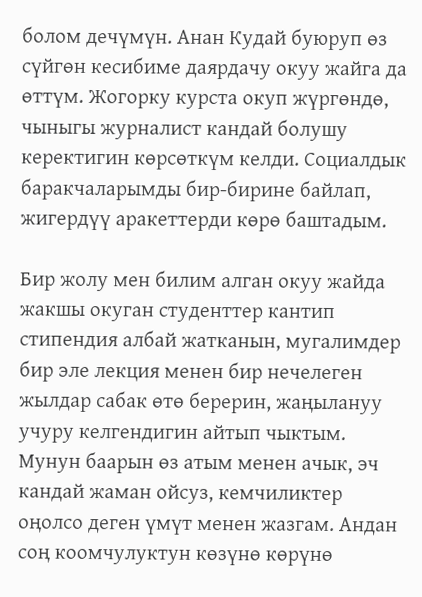болом дечүмүн. Анан Кудай буюруп өз сүйгөн кесибиме даярдачу окуу жайга да өттүм. Жогорку курста окуп жүргөндө, чыныгы журналист кандай болушу керектигин көрсөткүм келди. Социалдык баракчаларымды бир-бирине байлап, жигердүү аракеттерди көрө баштадым.

Бир жолу мен билим алган окуу жайда жакшы окуган студенттер кантип стипендия албай жатканын, мугалимдер бир эле лекция менен бир нечелеген жылдар сабак өтө берерин, жаңылануу учуру келгендигин айтып чыктым. Мунун баарын өз атым менен ачык, эч кандай жаман ойсуз, кемчиликтер оңолсо деген үмүт менен жазгам. Андан соң коомчулуктун көзүнө көрүнө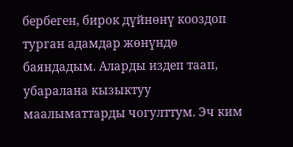бербеген, бирок дүйнөнү кооздоп турган адамдар жөнүндө баяндадым. Аларды издеп таап, убаралана кызыктуу маалыматтарды чогулттум. Эч ким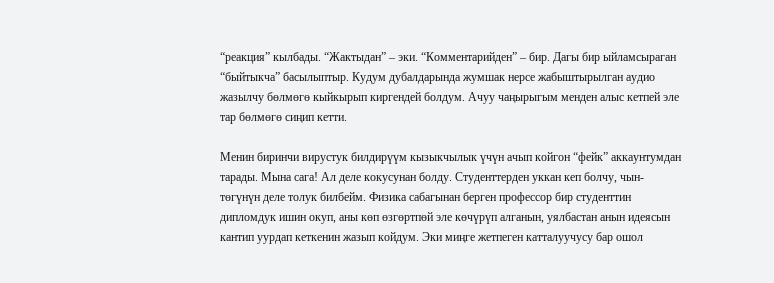“реакция” кылбады. “Жактыдан” – эки. “Комментарийден” – бир. Дагы бир ыйламсыраган “быйтыкча” басылыптыр. Кудум дубалдарында жумшак нерсе жабыштырылган аудио жазылчу бөлмөгө кыйкырып киргендей болдум. Ачуу чаңырыгым менден алыс кетпей эле тар бөлмөгө сиңип кетти.

Менин биринчи вирустук билдирүүм кызыкчылык үчүн ачып койгон “фейк” аккаунтумдан тарады. Мына сага! Ал деле кокусунан болду. Студенттерден уккан кеп болчу, чын-төгүнүн деле толук билбейм. Физика сабагынан берген профессор бир студенттин дипломдук ишин окуп, аны көп өзгөртпөй эле көчүрүп алганын, уялбастан анын идеясын кантип уурдап кеткенин жазып койдум. Эки миңге жетпеген катталуучусу бар ошол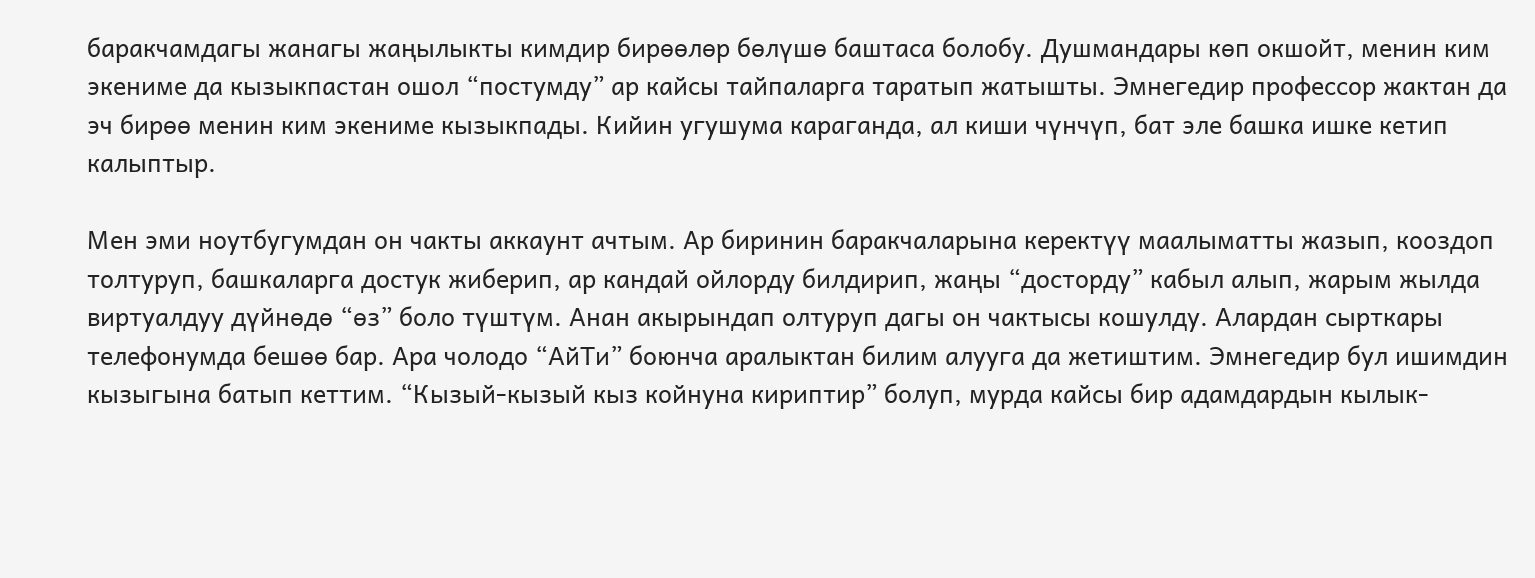баракчамдагы жанагы жаңылыкты кимдир бирөөлөр бөлүшө баштаса болобу. Душмандары көп окшойт, менин ким экениме да кызыкпастан ошол “постумду” ар кайсы тайпаларга таратып жатышты. Эмнегедир профессор жактан да эч бирөө менин ким экениме кызыкпады. Кийин угушума караганда, ал киши чүнчүп, бат эле башка ишке кетип калыптыр.

Мен эми ноутбугумдан он чакты аккаунт ачтым. Ар биринин баракчаларына керектүү маалыматты жазып, кооздоп толтуруп, башкаларга достук жиберип, ар кандай ойлорду билдирип, жаңы “досторду” кабыл алып, жарым жылда виртуалдуу дүйнөдө “өз” боло түштүм. Анан акырындап олтуруп дагы он чактысы кошулду. Алардан сырткары телефонумда бешөө бар. Ара чолодо “АйТи” боюнча аралыктан билим алууга да жетиштим. Эмнегедир бул ишимдин кызыгына батып кеттим. “Кызый-кызый кыз койнуна кириптир” болуп, мурда кайсы бир адамдардын кылык-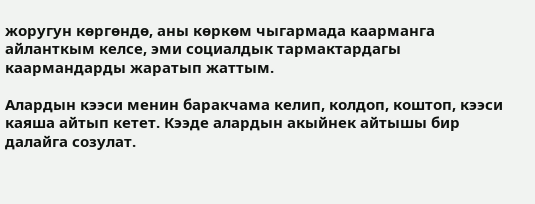жоругун көргөндө, аны көркөм чыгармада каарманга айланткым келсе, эми социалдык тармактардагы каармандарды жаратып жаттым.

Алардын кээси менин баракчама келип, колдоп, коштоп, кээси каяша айтып кетет. Кээде алардын акыйнек айтышы бир далайга созулат.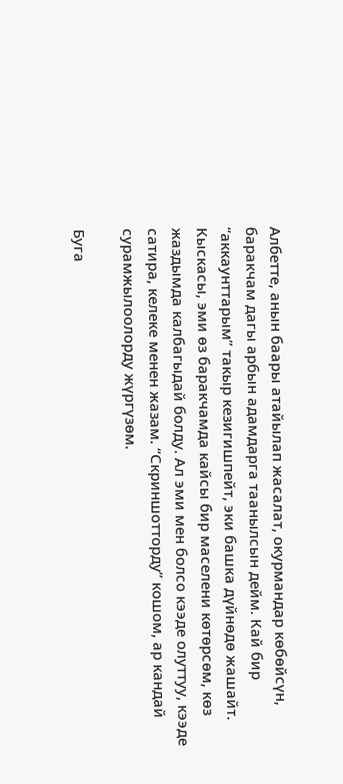Албетте, анын баары атайылап жасалат, окурмандар көбөйсүн, баракчам дагы арбын адамдарга таанылсын дейм. Кай бир “аккаунттарым” такыр кезигишпейт, эки башка дүйнөдө жашайт. Кыскасы, эми өз баракчамда кайсы бир маселени көтөрсөм, көз жаздымда калбагыдай болду. Ал эми мен болсо кээде олуттуу, кээде сатира, келеке менен жазам. “Скриншотторду” кошом, ар кандай сурамжылоолорду жүргүзөм.

Буга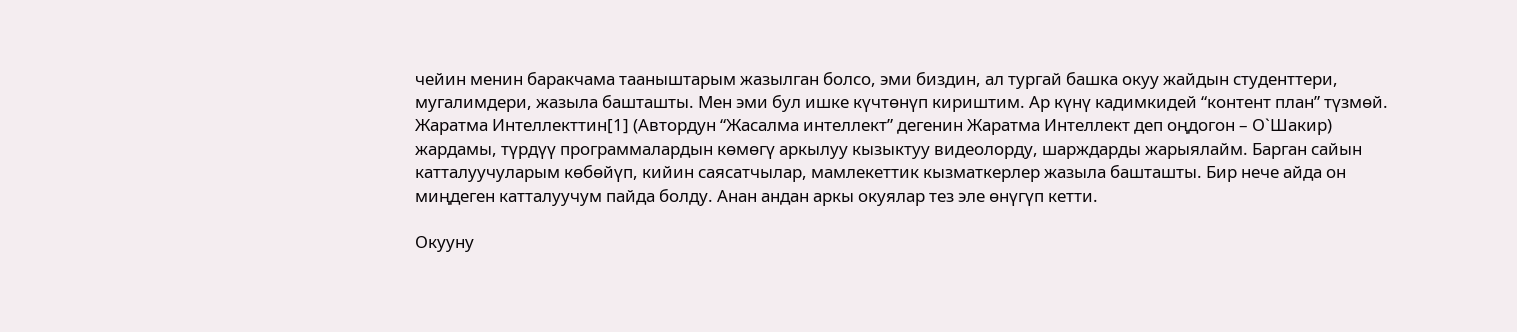чейин менин баракчама тааныштарым жазылган болсо, эми биздин, ал тургай башка окуу жайдын студенттери, мугалимдери, жазыла башташты. Мен эми бул ишке күчтөнүп кириштим. Ар күнү кадимкидей “контент план” түзмөй. Жаратма Интеллекттин[1] (Автордун “Жасалма интеллект” дегенин Жаратма Интеллект деп оңдогон – О`Шакир) жардамы, түрдүү программалардын көмөгү аркылуу кызыктуу видеолорду, шарждарды жарыялайм. Барган сайын катталуучуларым көбөйүп, кийин саясатчылар, мамлекеттик кызматкерлер жазыла башташты. Бир нече айда он миңдеген катталуучум пайда болду. Анан андан аркы окуялар тез эле өнүгүп кетти.

Окууну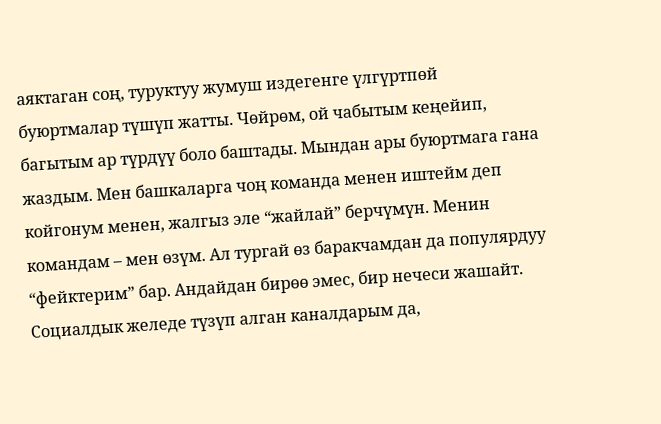аяктаган соң, туруктуу жумуш издегенге үлгүртпөй буюртмалар түшүп жатты. Чөйрөм, ой чабытым кеңейип, багытым ар түрдүү боло баштады. Мындан ары буюртмага гана жаздым. Мен башкаларга чоң команда менен иштейм деп койгонум менен, жалгыз эле “жайлай” берчүмүн. Менин командам – мен өзүм. Ал тургай өз баракчамдан да популярдуу “фейктерим” бар. Андайдан бирөө эмес, бир нечеси жашайт. Социалдык желеде түзүп алган каналдарым да,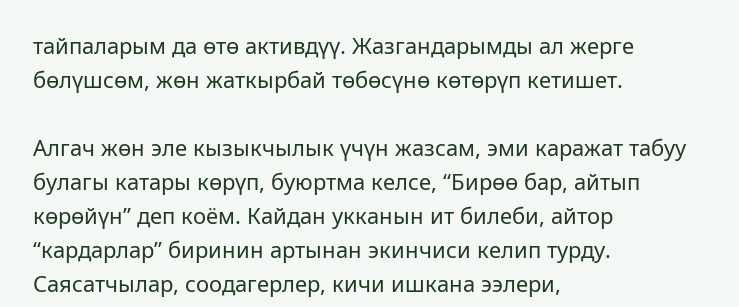тайпаларым да өтө активдүү. Жазгандарымды ал жерге бөлүшсөм, жөн жаткырбай төбөсүнө көтөрүп кетишет.

Алгач жөн эле кызыкчылык үчүн жазсам, эми каражат табуу булагы катары көрүп, буюртма келсе, “Бирөө бар, айтып көрөйүн” деп коём. Кайдан укканын ит билеби, айтор “кардарлар” биринин артынан экинчиси келип турду. Саясатчылар, соодагерлер, кичи ишкана ээлери,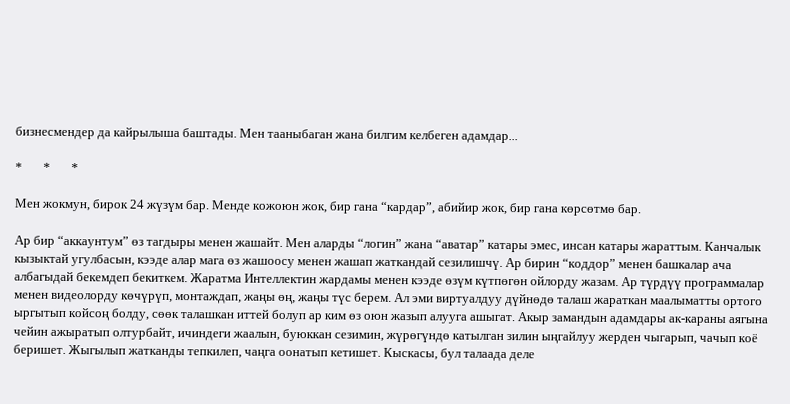бизнесмендер да кайрылыша баштады. Мен тааныбаган жана билгим келбеген адамдар...

*       *       *

Мен жокмун, бирок 24 жүзүм бар. Менде кожоюн жок, бир гана “кардар”, абийир жок, бир гана көрсөтмө бар.

Ар бир “аккаунтум” өз тагдыры менен жашайт. Мен аларды “логин” жана “аватар” катары эмес, инсан катары жараттым. Канчалык кызыктай угулбасын, кээде алар мага өз жашоосу менен жашап жаткандай сезилишчү. Ар бирин “коддор” менен башкалар ача албагыдай бекемдеп бекиткем. Жаратма Интеллектин жардамы менен кээде өзүм күтпөгөн ойлорду жазам. Ар түрдүү программалар менен видеолорду көчүрүп, монтаждап, жаңы өң, жаңы түс берем. Ал эми виртуалдуу дүйнөдө талаш жараткан маалыматты ортого ыргытып койсоң болду, сөөк талашкан иттей болуп ар ким өз оюн жазып алууга ашыгат. Акыр замандын адамдары ак-караны аягына чейин ажыратып олтурбайт, ичиндеги жаалын, буюккан сезимин, жүрөгүндө катылган зилин ыңгайлуу жерден чыгарып, чачып коё беришет. Жыгылып жатканды тепкилеп, чаңга оонатып кетишет. Кыскасы, бул талаада деле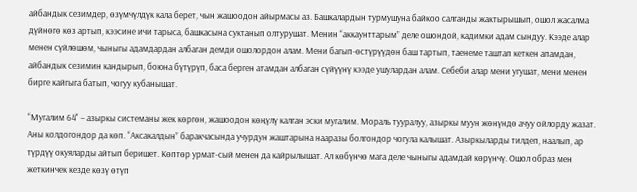айбандык сезимдер, өзүмчүлдүк кала берет, чын жашоодон айырмасы аз. Башкалардын турмушуна байкоо салганды жактырышып, ошол жасалма дүйнөгө көз артып, кээсине ичи тарыса, башкасына суктанып олтурушат. Менин “аккаунттарым” деле ошондой, кадимки адам сындуу. Кээде алар менен сүйлөшөм, чыныгы адамдардан албаган демди ошолордон алам. Мени багып-өстүрүүдөн баш тартып, таенеме таштап кеткен апамдан, айбандык сезимин кандырып, боюна бүтүрүп, баса берген атамдан албаган сүйүүнү кээде ушулардан алам. Себеби алар мени угушат, мени менен бирге кайгыга батып, чогуу кубанышат.

“Мугалим 64" – азыркы системаны жек көргөн, жашоодон көңүлү калган эски мугалим. Мораль тууралуу, азыркы муун жөнүндө ачуу ойлорду жазат. Аны колдогондор да көп. “Аксакалдын” баракчасында учурдун жаштарына нааразы болгондор чогула калышат. Азыркыларды тилдеп, наалып, ар түрдүү окуяларды айтып беришет. Көптөр урмат-сый менен да кайрылышат. Ал көбүнчө мага деле чыныгы адамдай көрүнчү. Ошол образ мен жеткинчек кезде көзү өтүп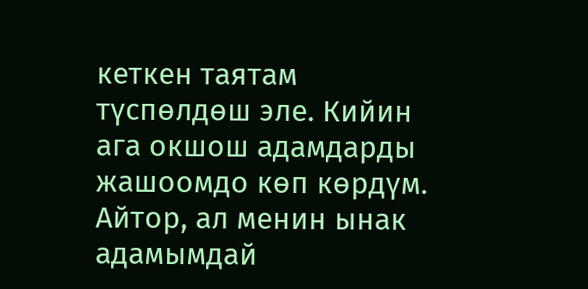кеткен таятам түспөлдөш эле. Кийин ага окшош адамдарды жашоомдо көп көрдүм. Айтор, ал менин ынак адамымдай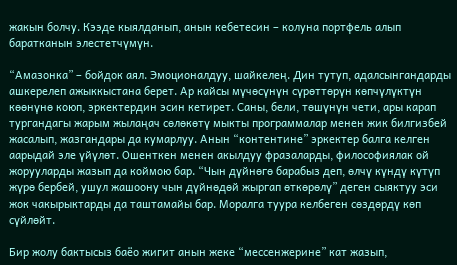жакын болчу. Кээде кыялданып, анын кебетесин – колуна портфель алып баратканын элестетчүмүн.

“Амазонка” – бойдок аял. Эмоционалдуу, шайкелең. Дин тутуп, адалсынгандарды ашкерелеп ажыккыстана берет. Ар кайсы мүчөсүнүн сүрөттөрүн көпчүлүктүн көөнүнө коюп, эркектердин эсин кетирет. Саны, бели, төшүнүн чети, ары карап тургандагы жарым жылаңач сөлөкөтү мыкты программалар менен жик билгизбей жасалып, жазгандары да кумарлуу. Анын “контентине” эркектер балга келген аарыдай эле үйүлөт. Ошенткен менен акылдуу фразаларды, философиялак ой жорууларды жазып да коймою бар. “Чын дүйнөгө барабыз деп, өлчү күндү күтүп жүрө бербей, ушул жашоону чын дүйнөдөй жыргап өткөрөлү” деген сыяктуу эси жок чакырыктарды да таштамайы бар. Моралга туура келбеген сөздөрдү көп сүйлөйт.

Бир жолу бактысыз баёо жигит анын жеке “мессенжерине” кат жазып,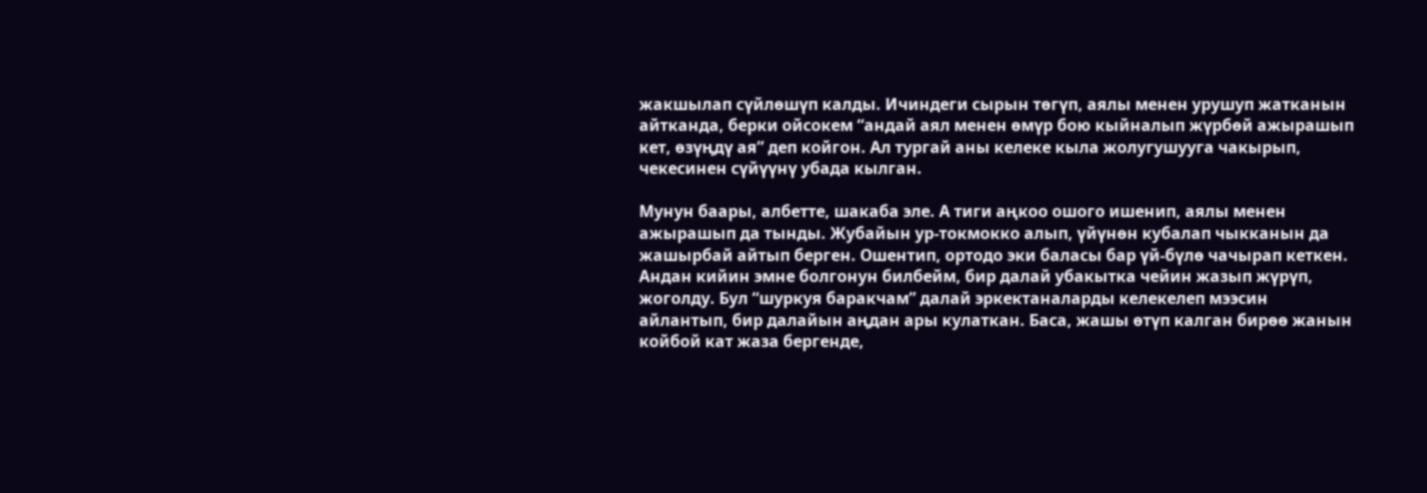жакшылап сүйлөшүп калды. Ичиндеги сырын төгүп, аялы менен урушуп жатканын айтканда, берки ойсокем “андай аял менен өмүр бою кыйналып жүрбөй ажырашып кет, өзүңдү ая” деп койгон. Ал тургай аны келеке кыла жолугушууга чакырып, чекесинен сүйүүнү убада кылган.

Мунун баары, албетте, шакаба эле. А тиги аңкоо ошого ишенип, аялы менен ажырашып да тынды. Жубайын ур-токмокко алып, үйүнөн кубалап чыкканын да жашырбай айтып берген. Ошентип, ортодо эки баласы бар үй-бүлө чачырап кеткен. Андан кийин эмне болгонун билбейм, бир далай убакытка чейин жазып жүрүп, жоголду. Бул “шуркуя баракчам” далай эркектаналарды келекелеп мээсин айлантып, бир далайын аңдан ары кулаткан. Баса, жашы өтүп калган бирөө жанын койбой кат жаза бергенде,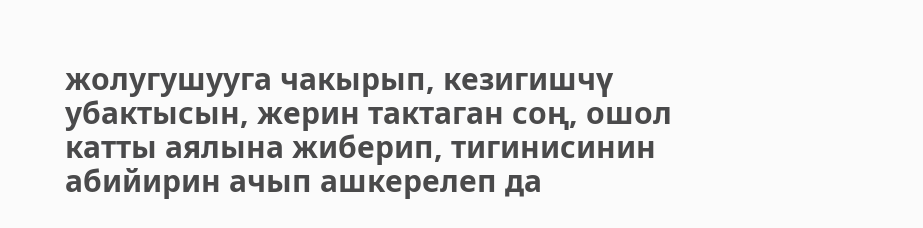жолугушууга чакырып, кезигишчү убактысын, жерин тактаган соң, ошол катты аялына жиберип, тигинисинин абийирин ачып ашкерелеп да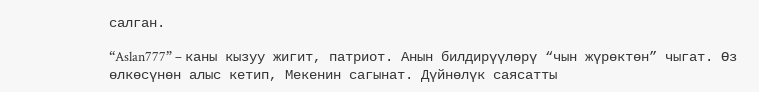салган.

“Aslan777” – каны кызуу жигит, патриот. Анын билдирүүлөрү “чын жүрөктөн” чыгат. Өз өлкөсүнөн алыс кетип, Мекенин сагынат. Дүйнөлүк саясатты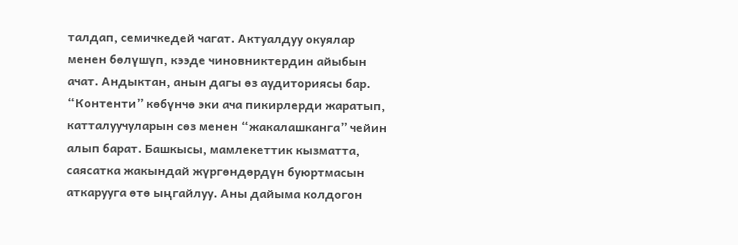талдап, семичкедей чагат. Актуалдуу окуялар менен бөлүшүп, кээде чиновниктердин айыбын ачат. Андыктан, анын дагы өз аудиториясы бар. “Контенти” көбүнчө эки ача пикирлерди жаратып, катталуучуларын сөз менен “жакалашканга” чейин алып барат. Башкысы, мамлекеттик кызматта, саясатка жакындай жүргөндөрдүн буюртмасын аткарууга өтө ыңгайлуу. Аны дайыма колдогон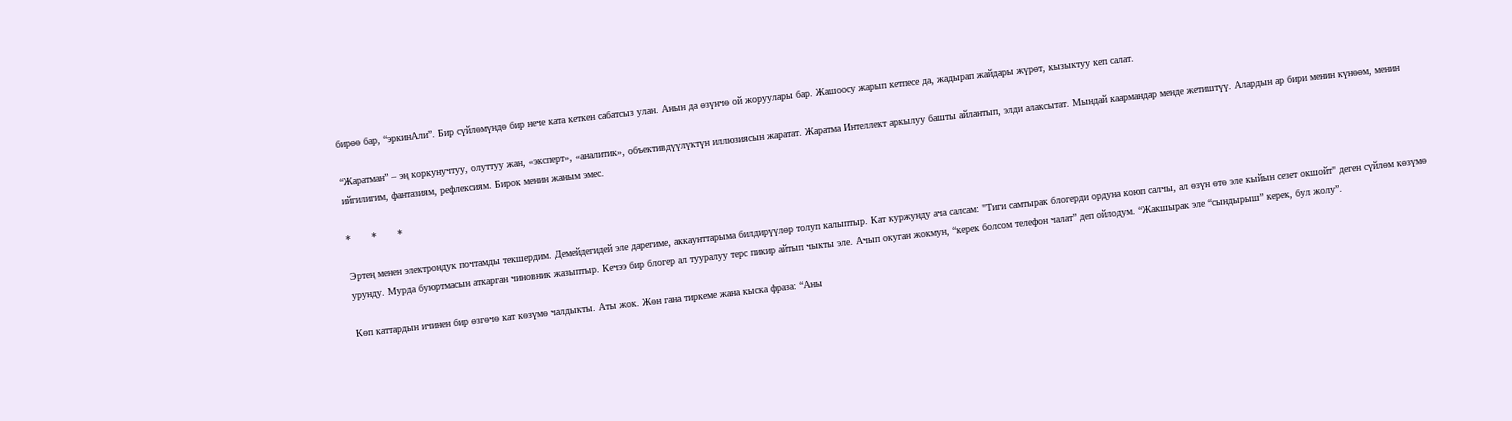бирөө бар, “эркинАли”. Бир сүйлөмүндө бир нече ката кеткен сабатсыз улан. Анын да өзүнчө ой жоруулары бар. Жашоосу жарып кетпесе да, жадырап жайдары жүрөт, кызыктуу кеп салат.

“Жаратман” – эң коркунучтуу, олуттуу жан, «эксперт», «аналитик», объективдүүлүктүн иллюзиясын жаратат. Жаратма Интеллект аркылуу башты айлантып, элди алаксытат. Мындай каармандар менде жетиштүү. Алардын ар бири менин күнөөм, менин ийгилигим, фантазиям, рефлексиям. Бирок менин жаным эмес.

*       *       *

Эртең менен электрондук почтамды текшердим. Демейдегидей эле дарегиме, аккаунттарыма билдирүүлөр толуп калыптыр. Кат куржунду ача салсам: "Тиги самтырак блогерди ордуна коюп салчы, ал өзүн өтө эле кыйын сезет окшойт" деген сүйлөм көзүмө урунду. Мурда буюртмасын аткарган чиновник жазыптыр. Кечээ бир блогер ал тууралуу терс пикир айтып чыкты эле. Ачып окуган жокмун, “керек болсом телефон чалат” деп ойлодум. “Жакшырак эле “сындырыш” керек, бул жолу”.

Көп каттардын ичинен бир өзгөчө кат көзүмө чалдыкты. Аты жок. Жөн гана тиркеме жана кыска фраза: “Аны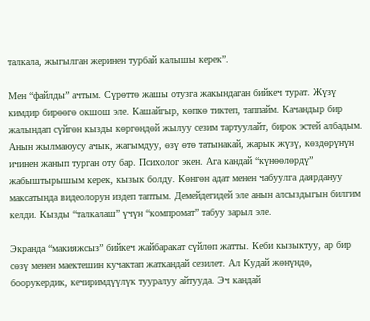талкала, жыгылган жеринен турбай калышы керек”.

Мен “файлды” ачтым. Сүрөттө жашы отузга жакындаган бийкеч турат. Жүзү кимдир бирөөгө окшош эле. Кашайгыр, көпкө тиктеп, таппайм. Качандыр бир жалындап сүйгөн кызды көргөндөй жылуу сезим тартуулайт, бирок эстей албадым. Анын жылмаюусу ачык, жагымдуу, өзү өтө татынакай, жарык жүзү, көздөрүнүн ичинен жанып турган оту бар. Психолог экен. Ага кандай “күнөөлөрдү” жабыштырышым керек, кызык болду. Көнгөн адат менен чабуулга даярдануу максатында видеолорун издеп таптым. Демейдегидей эле анын алсыздыгын билгим келди. Кызды “талкалаш” үчүн “компромат” табуу зарыл эле.

Экранда “макияжсыз” бийкеч жайбаракат сүйлөп жатты. Кеби кызыктуу, ар бир сөзү менен маектешин кучактап жаткандай сезилет. Ал Кудай жөнүндө, боорукердик, кечиримдүүлүк тууралуу айтууда. Эч кандай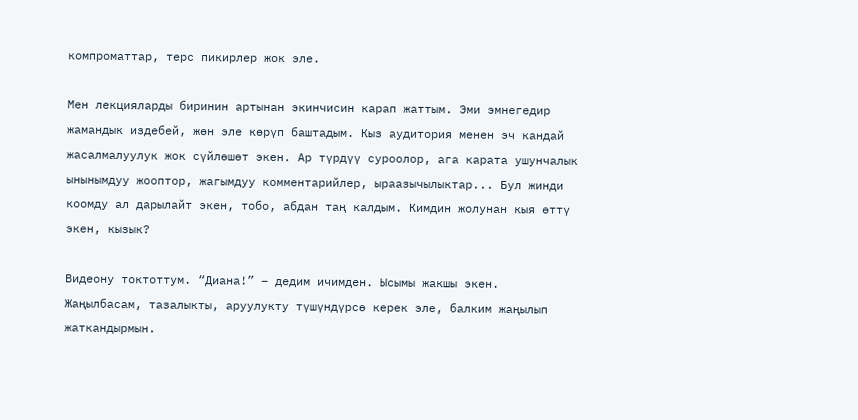компроматтар, терс пикирлер жок эле.

Мен лекцияларды биринин артынан экинчисин карап жаттым. Эми эмнегедир жамандык издебей, жөн эле көрүп баштадым. Кыз аудитория менен эч кандай жасалмалуулук жок сүйлөшөт экен. Ар түрдүү суроолор, ага карата ушунчалык ынынымдуу жооптор, жагымдуу комментарийлер, ыраазычылыктар... Бул жинди коомду ал дарылайт экен, тобо, абдан таң калдым. Кимдин жолунан кыя өттү экен, кызык?

Видеону токтоттум. “Диана!” – дедим ичимден. Ысымы жакшы экен. Жаңылбасам, тазалыкты, аруулукту түшүндүрсө керек эле, балким жаңылып жаткандырмын.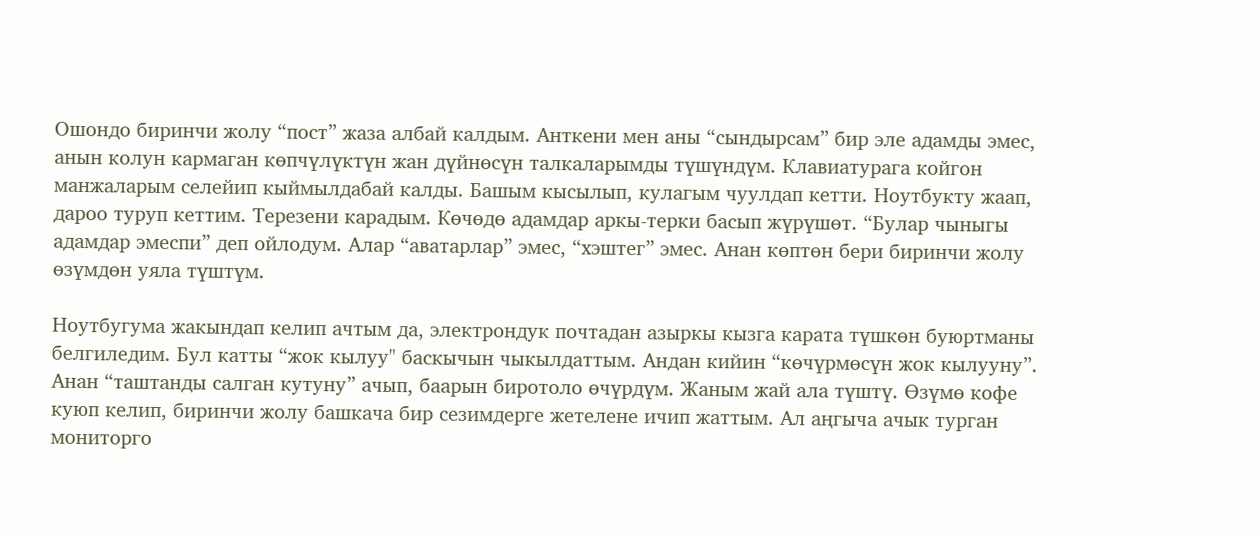Ошондо биринчи жолу “пост” жаза албай калдым. Анткени мен аны “сындырсам” бир эле адамды эмес, анын колун кармаган көпчүлүктүн жан дүйнөсүн талкаларымды түшүндүм. Клавиатурага койгон манжаларым селейип кыймылдабай калды. Башым кысылып, кулагым чуулдап кетти. Ноутбукту жаап, дароо туруп кеттим. Терезени карадым. Көчөдө адамдар аркы-терки басып жүрүшөт. “Булар чыныгы адамдар эмеспи” деп ойлодум. Алар “аватарлар” эмес, “хэштег” эмес. Анан көптөн бери биринчи жолу өзүмдөн уяла түштүм.

Ноутбугума жакындап келип ачтым да, электрондук почтадан азыркы кызга карата түшкөн буюртманы белгиледим. Бул катты “жок кылуу" баскычын чыкылдаттым. Андан кийин “көчүрмөсүн жок кылууну”. Анан “таштанды салган кутуну” ачып, баарын биротоло өчүрдүм. Жаным жай ала түштү. Өзүмө кофе куюп келип, биринчи жолу башкача бир сезимдерге жетелене ичип жаттым. Ал аңгыча ачык турган мониторго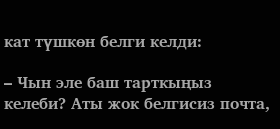кат түшкөн белги келди:

– Чын эле баш тарткыңыз келеби? Аты жок белгисиз почта,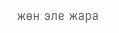жөн эле жара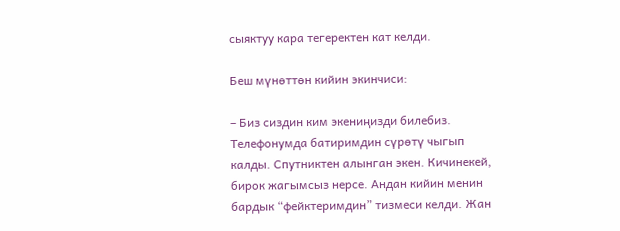сыяктуу кара тегеректен кат келди.

Беш мүнөттөн кийин экинчиси:

– Биз сиздин ким экениңизди билебиз. Телефонумда батиримдин сүрөтү чыгып калды. Спутниктен алынган экен. Кичинекей, бирок жагымсыз нерсе. Андан кийин менин бардык “фейктеримдин” тизмеси келди. Жан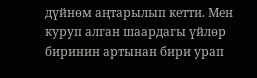дүйнөм аңтарылып кетти. Мен куруп алган шаардагы үйлөр биринин артынан бири урап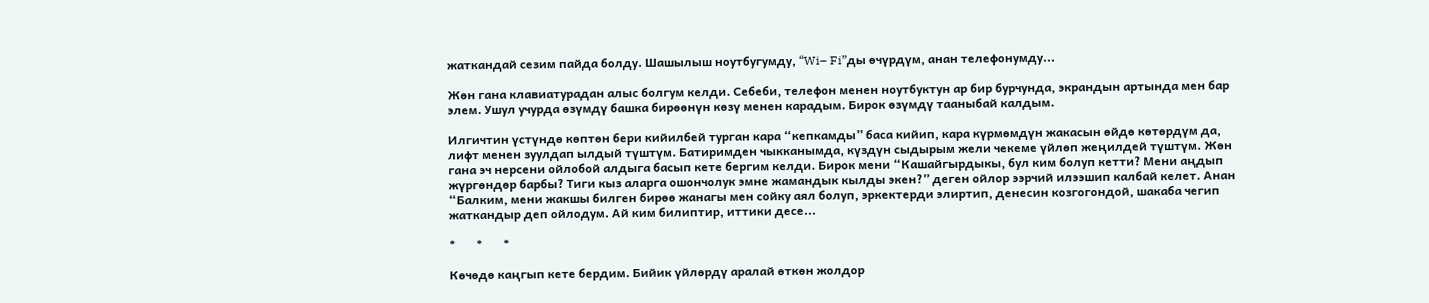жаткандай сезим пайда болду. Шашылыш ноутбугумду, “Wi– Fi”ды өчүрдүм, анан телефонумду...

Жөн гана клавиатурадан алыс болгум келди. Себеби, телефон менен ноутбуктун ар бир бурчунда, экрандын артында мен бар элем. Ушул учурда өзүмдү башка бирөөнүн көзү менен карадым. Бирок өзүмдү тааныбай калдым.

Илгичтин үстүндө көптөн бери кийилбей турган кара “кепкамды” баса кийип, кара күрмөмдүн жакасын өйдө көтөрдүм да, лифт менен зуулдап ылдый түштүм. Батиримден чыкканымда, күздүн сыдырым жели чекеме үйлөп жеңилдей түштүм. Жөн гана эч нерсени ойлобой алдыга басып кете бергим келди. Бирок мени “Кашайгырдыкы, бул ким болуп кетти? Мени аңдып жүргөндөр барбы? Тиги кыз аларга ошончолук эмне жамандык кылды экен?” деген ойлор ээрчий илээшип калбай келет. Анан “Балким, мени жакшы билген бирөө жанагы мен сойку аял болуп, эркектерди элиртип, денесин козгогондой, шакаба чегип жаткандыр деп ойлодум. Ай ким билиптир, иттики десе...

*       *       *

Көчөдө каңгып кете бердим. Бийик үйлөрдү аралай өткөн жолдор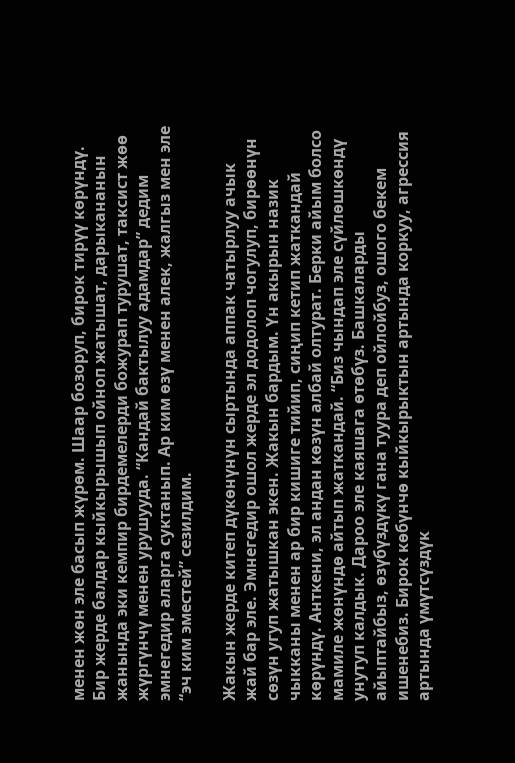менен жөн эле басып жүрөм. Шаар бозоруп, бирок тирүү көрүндү. Бир жерде балдар кыйкырышып ойноп жатышат, дарыкананын жанында эки кемпир бирдемелерди божурап турушат, таксист жөө жүргүнчү менен урушууда. “Кандай бактылуу адамдар” дедим эмнегедир аларга суктанып. Ар ким өзү менен алек, жалгыз мен эле “эч ким эместей” сезилдим.

Жакын жерде китеп дүкөнүнүн сыртында аппак чатырлуу ачык жай бар эле. Эмнегедир ошол жерде эл додолоп чогулуп, бирөөнүн сөзүн угуп жатышкан экен. Жакын бардым. Үн акырын назик чыкканы менен ар бир кишиге тийип, сиңип кетип жаткандай көрүндү. Анткени, эл андан көзүн албай олтурат. Берки айым болсо мамиле жөнүндө айтып жаткандай. “Биз чындап эле сүйлөшкөндү унутуп калдык. Дароо эле каяшага өтөбүз. Башкаларды айыптайбыз, өзүбүздүкү гана туура деп ойлойбуз, ошого бекем ишенебиз. Бирок көбүнчө кыйкырыктын артында коркуу, агрессия артында үмүтсүздүк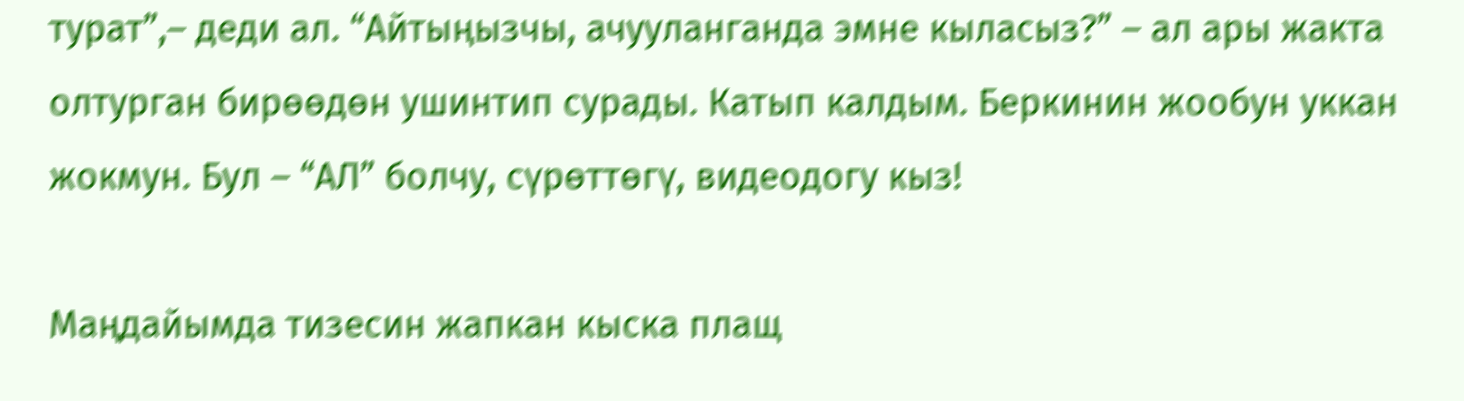турат”,– деди ал. “Айтыңызчы, ачууланганда эмне кыласыз?” – ал ары жакта олтурган бирөөдөн ушинтип сурады. Катып калдым. Беркинин жообун уккан жокмун. Бул – “АЛ” болчу, сүрөттөгү, видеодогу кыз!

Маңдайымда тизесин жапкан кыска плащ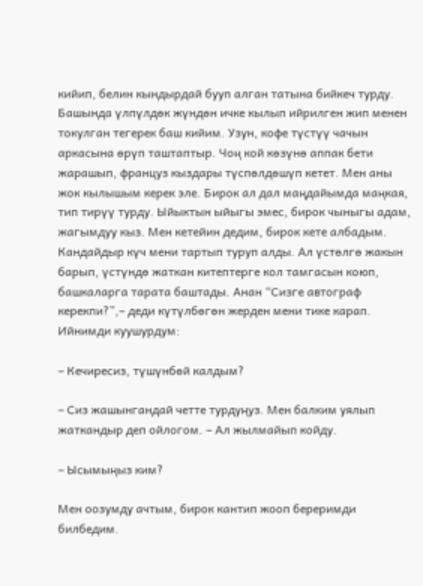кийип, белин кындырдай бууп алган татына бийкеч турду. Башында үлпүлдөк жүндөн ичке кылып ийрилген жип менен токулган тегерек баш кийим. Узун, кофе түстүү чачын аркасына өрүп таштаптыр. Чоң кой көзүнө аппак бети жарашып, француз кыздары түспөлдөшүп кетет. Мен аны жок кылышым керек эле. Бирок ал дал маңдайымда маңкая, тип тирүү турду. Ыйыктын ыйыгы эмес, бирок чыныгы адам, жагымдуу кыз. Мен кетейин дедим, бирок кете албадым. Кандайдыр күч мени тартып туруп алды. Ал үстөлгө жакын барып, үстүндө жаткан китептерге кол тамгасын коюп, башкаларга тарата баштады. Анан “Сизге автограф керекпи?”,– деди күтүлбөгөн жерден мени тике карап. Ийнимди куушурдум:

– Кечиресиз, түшүнбөй калдым?

– Сиз жашынгандай четте турдуңуз. Мен балким уялып жаткандыр деп ойлогом. – Ал жылмайып койду.

– Ысымыңыз ким?

Мен оозумду ачтым, бирок кантип жооп береримди билбедим.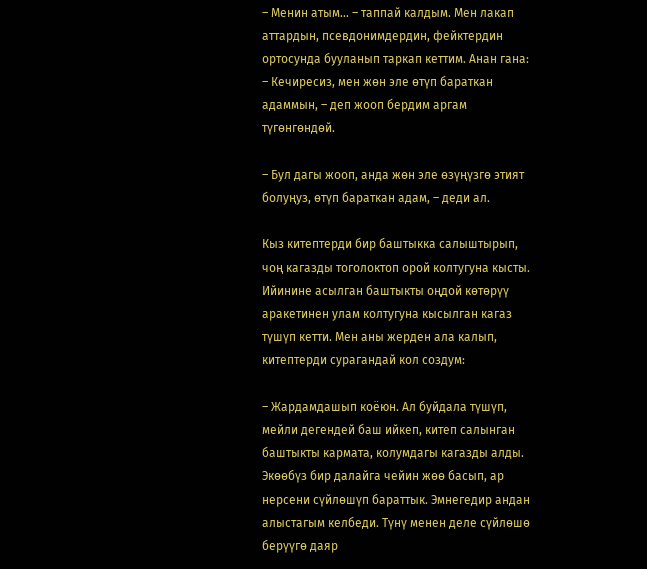– Менин атым... – таппай калдым. Мен лакап аттардын, псевдонимдердин, фейктердин ортосунда бууланып таркап кеттим. Анан гана: – Кечиресиз, мен жөн эле өтүп бараткан адаммын, – деп жооп бердим аргам түгөнгөндөй.

– Бул дагы жооп, анда жөн эле өзүңүзгө этият болуңуз, өтүп бараткан адам, – деди ал.

Кыз китептерди бир баштыкка салыштырып, чоң кагазды тоголоктоп орой колтугуна кысты. Ийинине асылган баштыкты оңдой көтөрүү аракетинен улам колтугуна кысылган кагаз түшүп кетти. Мен аны жерден ала калып, китептерди сурагандай кол создум:

– Жардамдашып коёюн. Ал буйдала түшүп, мейли дегендей баш ийкеп, китеп салынган баштыкты кармата, колумдагы кагазды алды. Экөөбүз бир далайга чейин жөө басып, ар нерсени сүйлөшүп бараттык. Эмнегедир андан алыстагым келбеди. Түнү менен деле сүйлөшө берүүгө даяр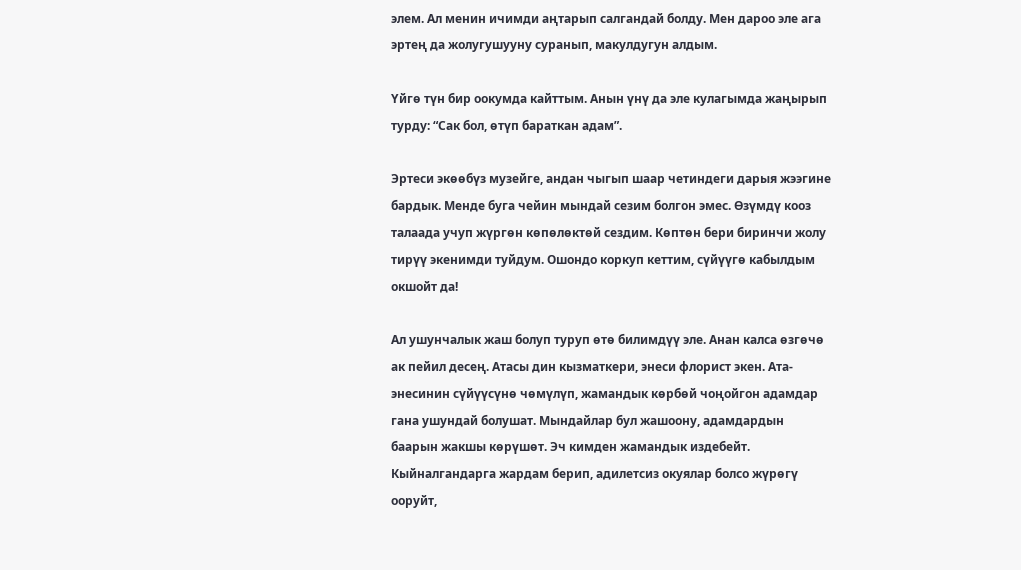элем. Ал менин ичимди аңтарып салгандай болду. Мен дароо эле ага эртең да жолугушууну суранып, макулдугун алдым.

Үйгө түн бир оокумда кайттым. Анын үнү да эле кулагымда жаңырып турду: “Сак бол, өтүп бараткан адам”.

Эртеси экөөбүз музейге, андан чыгып шаар четиндеги дарыя жээгине бардык. Менде буга чейин мындай сезим болгон эмес. Өзүмдү кооз талаада учуп жүргөн көпөлөктөй сездим. Көптөн бери биринчи жолу тирүү экенимди туйдум. Ошондо коркуп кеттим, сүйүүгө кабылдым окшойт да!

Ал ушунчалык жаш болуп туруп өтө билимдүү эле. Анан калса өзгөчө ак пейил десең. Атасы дин кызматкери, энеси флорист экен. Ата-энесинин сүйүүсүнө чөмүлүп, жамандык көрбөй чоңойгон адамдар гана ушундай болушат. Мындайлар бул жашоону, адамдардын баарын жакшы көрүшөт. Эч кимден жамандык издебейт. Кыйналгандарга жардам берип, адилетсиз окуялар болсо жүрөгү ооруйт,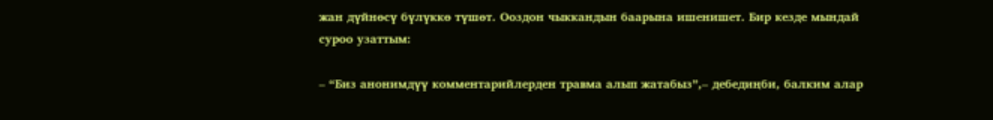жан дүйнөсү бүлүккө түшөт. Ооздон чыккандын баарына ишенишет. Бир кезде мындай суроо узаттым:

– “Биз анонимдүү комментарийлерден травма алып жатабыз”,– дебедиңби, балким алар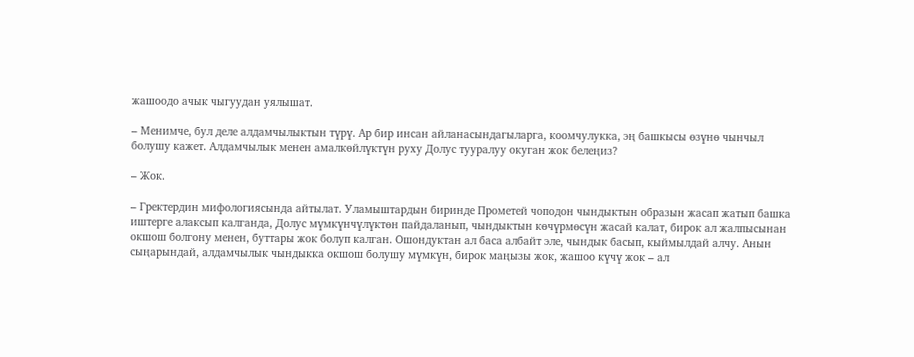жашоодо ачык чыгуудан уялышат.

– Менимче, бул деле алдамчылыктын түрү. Ар бир инсан айланасындагыларга, коомчулукка, эң башкысы өзүнө чынчыл болушу кажет. Алдамчылык менен амалкөйлүктүн руху Долус тууралуу окуган жок белеңиз?

– Жок.

– Гректердин мифологиясында айтылат. Уламыштардын биринде Прометей чоподон чындыктын образын жасап жатып башка иштерге алаксып калганда, Долус мүмкүнчүлүктөн пайдаланып, чындыктын көчүрмөсүн жасай калат, бирок ал жалпысынан окшош болгону менен, буттары жок болуп калган. Ошондуктан ал баса албайт эле, чындык басып, кыймылдай алчу. Анын сыңарындай, алдамчылык чындыкка окшош болушу мүмкүн, бирок маңызы жок, жашоо күчү жок – ал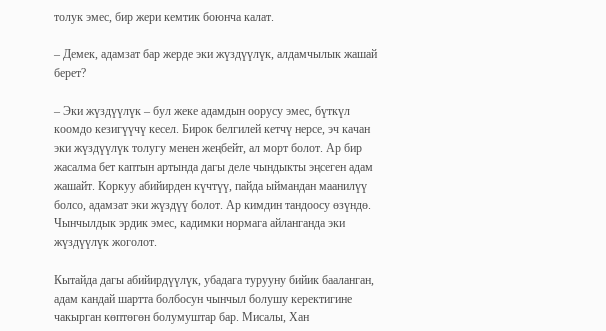толук эмес, бир жери кемтик боюнча калат.

– Демек, адамзат бар жерде эки жүздүүлүк, алдамчылык жашай берет?

– Эки жүздүүлүк – бул жеке адамдын оорусу эмес, бүткүл коомдо кезигүүчү кесел. Бирок белгилей кетчү нерсе, эч качан эки жүздүүлүк толугу менен жеңбейт, ал морт болот. Ар бир жасалма бет каптын артында дагы деле чындыкты эңсеген адам жашайт. Коркуу абийирден күчтүү, пайда ыймандан маанилүү болсо, адамзат эки жүздүү болот. Ар кимдин тандоосу өзүндө. Чынчылдык эрдик эмес, кадимки нормага айланганда эки жүздүүлүк жоголот.

Кытайда дагы абийирдүүлүк, убадага турууну бийик бааланган, адам кандай шартта болбосун чынчыл болушу керектигине чакырган көптөгөн болумуштар бар. Мисалы, Хан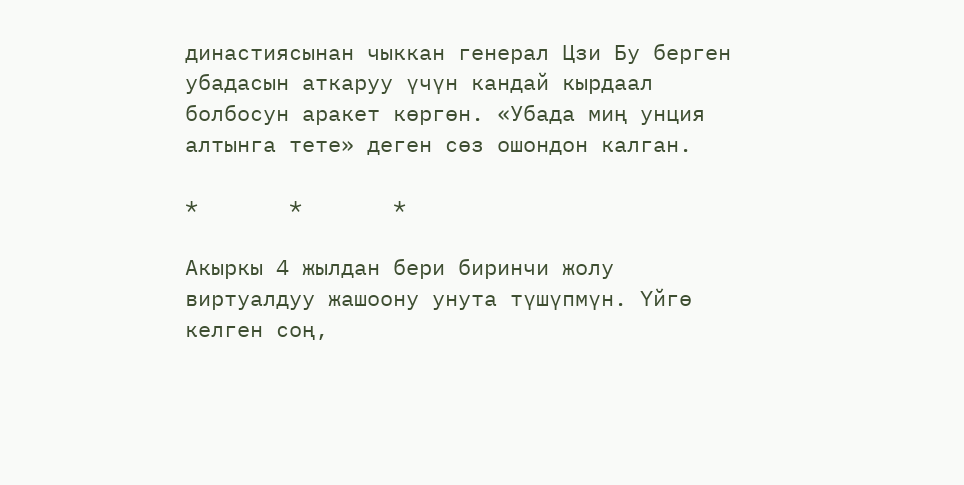династиясынан чыккан генерал Цзи Бу берген убадасын аткаруу үчүн кандай кырдаал болбосун аракет көргөн. «Убада миң унция алтынга тете» деген сөз ошондон калган.

*       *       *

Акыркы 4 жылдан бери биринчи жолу виртуалдуу жашоону унута түшүпмүн. Үйгө келген соң,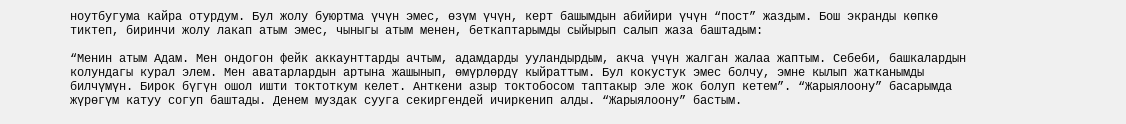ноутбугума кайра отурдум. Бул жолу буюртма үчүн эмес, өзүм үчүн, керт башымдын абийири үчүн “пост” жаздым. Бош экранды көпкө тиктеп, биринчи жолу лакап атым эмес, чыныгы атым менен, беткаптарымды сыйырып салып жаза баштадым:

“Менин атым Адам. Мен ондогон фейк аккаунттарды ачтым, адамдарды ууландырдым, акча үчүн жалган жалаа жаптым. Себеби, башкалардын колундагы курал элем. Мен аватарлардын артына жашынып, өмүрлөрдү кыйраттым. Бул кокустук эмес болчу, эмне кылып жатканымды билчүмүн. Бирок бүгүн ошол ишти токтоткум келет. Анткени азыр токтобосом таптакыр эле жок болуп кетем”. “Жарыялоону” басарымда жүрөгүм катуу согуп баштады. Денем муздак сууга секиргендей ичиркенип алды. “Жарыялоону” бастым.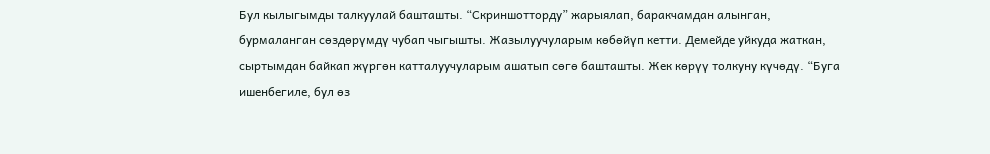Бул кылыгымды талкуулай башташты. “Скриншотторду” жарыялап, баракчамдан алынган, бурмаланган сөздөрүмдү чубап чыгышты. Жазылуучуларым көбөйүп кетти. Демейде уйкуда жаткан, сыртымдан байкап жүргөн катталуучуларым ашатып сөгө башташты. Жек көрүү толкуну күчөдү. “Буга ишенбегиле, бул өз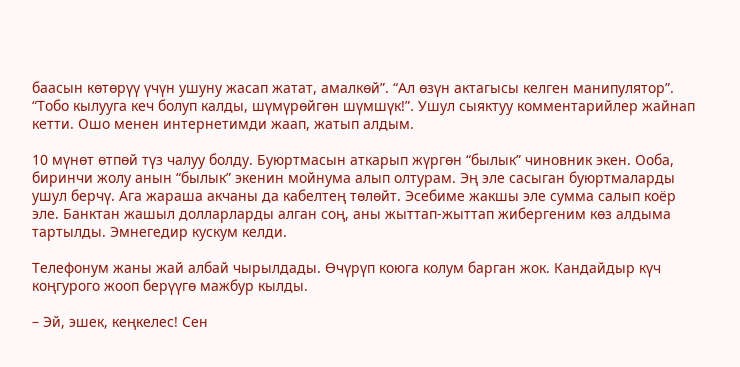баасын көтөрүү үчүн ушуну жасап жатат, амалкөй”. “Ал өзүн актагысы келген манипулятор”. “Тобо кылууга кеч болуп калды, шүмүрөйгөн шүмшүк!”. Ушул сыяктуу комментарийлер жайнап кетти. Ошо менен интернетимди жаап, жатып алдым.

10 мүнөт өтпөй түз чалуу болду. Буюртмасын аткарып жүргөн “былык” чиновник экен. Ооба, биринчи жолу анын “былык” экенин мойнума алып олтурам. Эң эле сасыган буюртмаларды ушул берчү. Ага жараша акчаны да кабелтең төлөйт. Эсебиме жакшы эле сумма салып коёр эле. Банктан жашыл долларларды алган соң, аны жыттап-жыттап жибергеним көз алдыма тартылды. Эмнегедир кускум келди.

Телефонум жаны жай албай чырылдады. Өчүрүп коюга колум барган жок. Кандайдыр күч коңгурого жооп берүүгө мажбур кылды.

– Эй, эшек, кеңкелес! Сен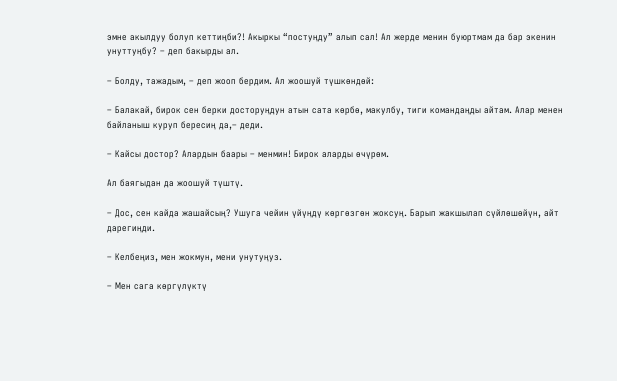эмне акылдуу болуп кеттиңби?! Акыркы “постуңду” алып сал! Ал жерде менин буюртмам да бар экенин унуттуңбу? – деп бакырды ал.

– Болду, тажадым, – деп жооп бердим. Ал жоошуй түшкөндөй:

– Балакай, бирок сен берки досторуңдун атын сата көрбө, макулбу, тиги командаңды айтам. Алар менен байланыш куруп бересиң да,– деди.

– Кайсы достор? Алардын баары – менмин! Бирок аларды өчүрөм.

Ал баягыдан да жоошуй түштү.

– Дос, сен кайда жашайсың? Ушуга чейин үйүңдү көргөзгөн жоксуң. Барып жакшылап сүйлөшөйүн, айт дарегиңди.

– Келбеңиз, мен жокмун, мени унутуңуз.

– Мен сага көргүлүктү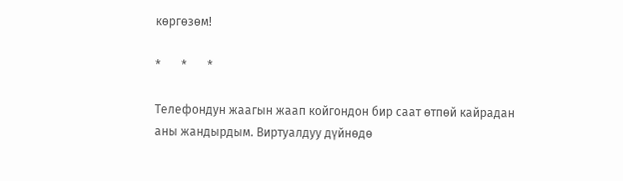көргөзөм!

*       *       *

Телефондун жаагын жаап койгондон бир саат өтпөй кайрадан аны жандырдым. Виртуалдуу дүйнөдө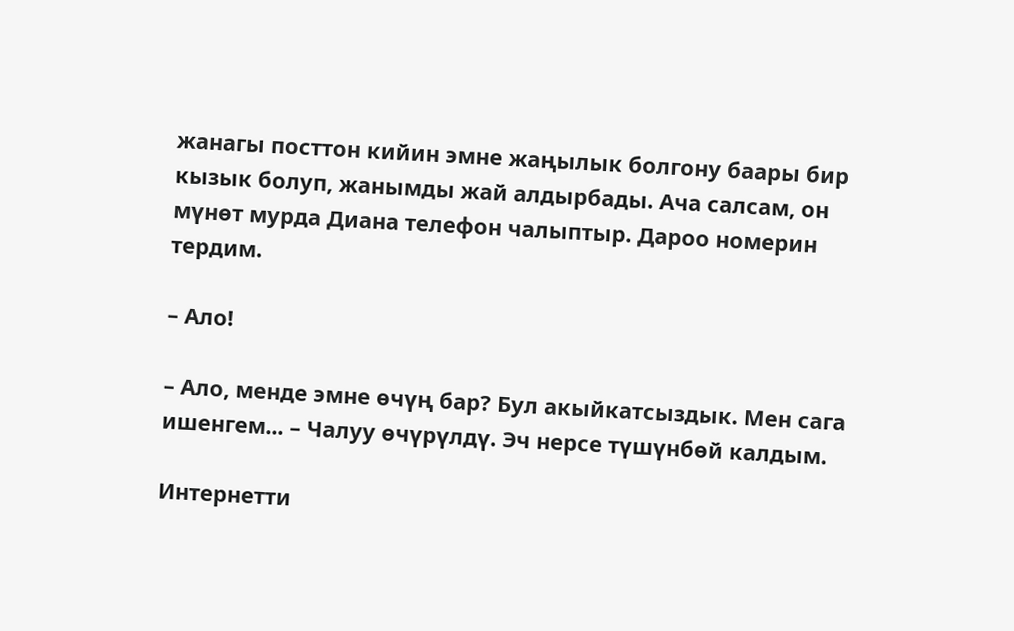жанагы посттон кийин эмне жаңылык болгону баары бир кызык болуп, жанымды жай алдырбады. Ача салсам, он мүнөт мурда Диана телефон чалыптыр. Дароо номерин тердим.

– Ало!

– Ало, менде эмне өчүң бар? Бул акыйкатсыздык. Мен сага ишенгем... – Чалуу өчүрүлдү. Эч нерсе түшүнбөй калдым.

Интернетти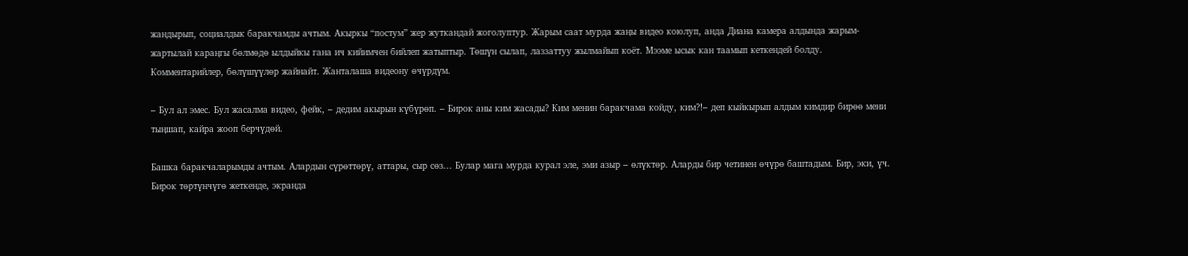жандырып, социалдык баракчамды ачтым. Акыркы “постум” жер жуткандай жоголуптур. Жарым саат мурда жаңы видео коюлуп, анда Диана камера алдында жарым-жартылай караңгы бөлмөдө ылдыйкы гана ич кийимчен бийлеп жатыптыр. Төшүн сылап, лаззаттуу жылмайып коёт. Мээме ысык кан таамып кеткендей болду. Комментарийлер, бөлүшүүлөр жайнайт. Жанталаша видеону өчүрдүм.

– Бул ал эмес. Бул жасалма видео, фейк, – дедим акырын күбүрөп. – Бирок аны ким жасады? Ким менин баракчама койду, ким?!– деп кыйкырып алдым кимдир бирөө мени тыңшап, кайра жооп берчүдөй.

Башка баракчаларымды ачтым. Алардын сүрөттөрү, аттары, сыр сөз... Булар мага мурда курал эле, эми азыр – өлүктөр. Аларды бир четинен өчүрө баштадым. Бир, эки, үч. Бирок төртүнчүгө жеткенде, экранда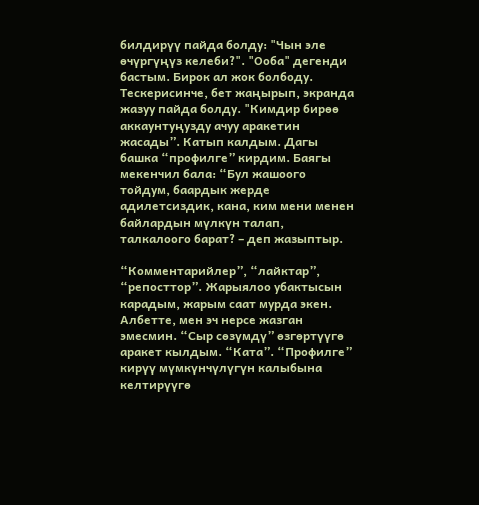билдирүү пайда болду: "Чын эле өчүргүңүз келеби?". "Ооба" дегенди бастым. Бирок ал жок болбоду. Тескерисинче, бет жаңырып, экранда жазуу пайда болду. "Кимдир бирөө аккаунтуңузду ачуу аракетин жасады”. Катып калдым. Дагы башка “профилге” кирдим. Баягы мекенчил бала: “Бул жашоого тойдум, баардык жерде адилетсиздик, кана, ким мени менен байлардын мүлкүн талап, талкалоого барат? – деп жазыптыр.

“Комментарийлер”, “лайктар”, “репосттор”. Жарыялоо убактысын карадым, жарым саат мурда экен. Албетте, мен эч нерсе жазган эмесмин. “Сыр сөзүмдү” өзгөртүүгө аракет кылдым. “Ката”. “Профилге” кирүү мүмкүнчүлүгүн калыбына келтирүүгө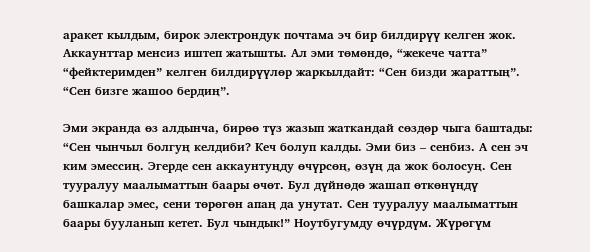аракет кылдым, бирок электрондук почтама эч бир билдирүү келген жок. Аккаунттар менсиз иштеп жатышты. Ал эми төмөндө, “жекече чатта” “фейктеримден” келген билдирүүлөр жаркылдайт: “Сен бизди жараттың”. “Сен бизге жашоо бердиң”.

Эми экранда өз алдынча, бирөө түз жазып жаткандай сөздөр чыга баштады: “Сен чынчыл болгуң келдиби? Кеч болуп калды. Эми биз – сенбиз. А сен эч ким эмессиң. Эгерде сен аккаунтуңду өчүрсөң, өзүң да жок болосуң. Сен тууралуу маалыматтын баары өчөт. Бул дүйнөдө жашап өткөнүңдү башкалар эмес, сени төрөгөн апаң да унутат. Сен тууралуу маалыматтын баары бууланып кетет. Бул чындык!” Ноутбугумду өчүрдүм. Жүрөгүм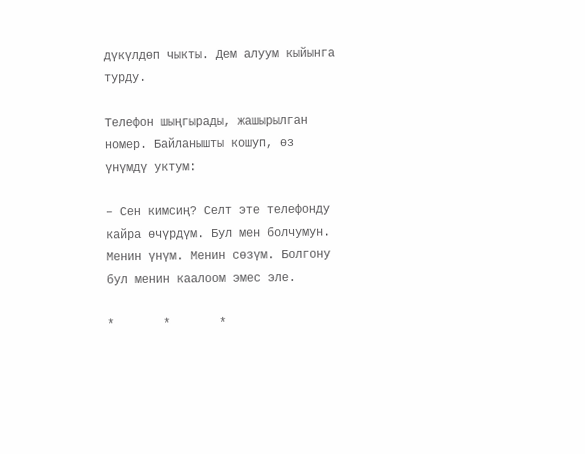дүкүлдөп чыкты. Дем алуум кыйынга турду.

Телефон шыңгырады, жашырылган номер. Байланышты кошуп, өз үнүмдү уктум:

– Сен кимсиң? Селт эте телефонду кайра өчүрдүм. Бул мен болчумун. Менин үнүм. Менин сөзүм. Болгону бул менин каалоом эмес эле.

*       *       *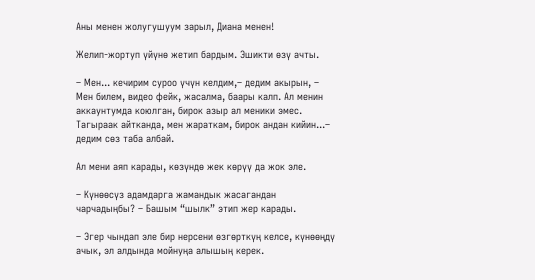Аны менен жолугушуум зарыл, Диана менен!

Желип-жортуп үйүнө жетип бардым. Эшикти өзү ачты.

– Мен... кечирим суроо үчүн келдим,– дедим акырын, – Мен билем, видео фейк, жасалма, баары калп. Ал менин аккаунтумда коюлган, бирок азыр ал меники эмес. Тагыраак айтканда, мен жараткам, бирок андан кийин...– дедим сөз таба албай.

Ал мени аяп карады, көзүндө жек көрүү да жок эле.

– Күнөөсүз адамдарга жамандык жасагандан чарчадыңбы? – Башым “шылк” этип жер карады.

– Эгер чындап эле бир нерсени өзгөрткүң келсе, күнөөңдү ачык, эл алдында мойнуңа алышың керек.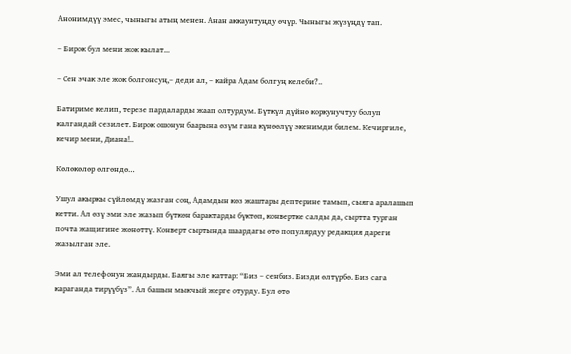Анонимдүү эмес, чыныгы атың менен. Анан аккаунтуңду өчүр. Чыныгы жүзүңдү тап.

– Бирок бул мени жок кылат...

– Сен эчак эле жок болгонсуң,– деди ал, – кайра Адам болгуң келеби?..

Батириме келип, терезе пардаларды жаап олтурдум. Бүткүл дүйнө коркунучтуу болуп калгандай сезилет. Бирок ошонун баарына өзүм гана күнөөлүү экенимди билем. Кечиргиле, кечир мени, Диана!..

Көлөкөлөр өлгөндө…

Ушул акыркы сүйлөмдү жазган соң, Адамдын көз жаштары дептерине тамып, сыяга аралашып кетти. Ал өзү эми эле жазып бүткөн барактарды бүктөп, конвертке салды да, сыртта турган почта жащигине жөнөттү. Конверт сыртында шаардагы өтө популярдуу редакция дареги жазылган эле.

Эми ал телефонун жандырды. Баягы эле каттар: “Биз – сенбиз. Бизди өлтүрбө. Биз сага караганда тирүүбүз”. Ал башын мыкчый жерге отурду. Бул өтө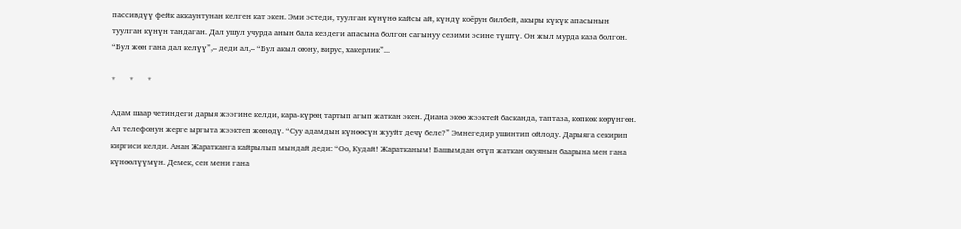пассивдүү фейк аккаунтунан келген кат экен. Эми эстеди, туулган күнүнө кайсы ай, күндү коёрун билбей, акыры күкүк апасынын туулган күнүн тандаган. Дал ушул учурда анын бала кездеги апасына болгон сагынуу сезими эсине түштү. Он жыл мурда каза болгон. “Бул жөн гана дал келүү”,– деди ал,– “Бул акыл оюну, вирус, хакерлик”...

*       *       *

Адам шаар четиндеги дарыя жээгине келди, кара-күрөң тартып агып жаткан экен. Диана экөө жээктей басканда, таптаза, көпкөк көрүнгөн. Ал телефонун жерге ыргыта жээктеп жөнөдү. “Суу адамдын күнөөсүн жууйт дечү беле?” Эмнегедир ушинтип ойлоду. Дарыяга секирип киргиси келди. Анан Жаратканга кайрылып мындай деди: “Оо, Кудай! Жаратканым! Башымдан өтүп жаткан окуянын баарына мен гана күнөөлүүмүн. Демек, сен мени гана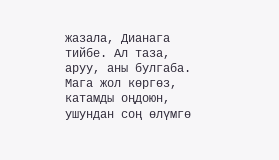жазала, Дианага тийбе. Ал таза, аруу, аны булгаба. Мага жол көргөз, катамды оңдоюн, ушундан соң өлүмгө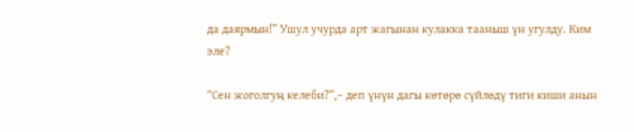да даярмын!” Ушул учурда арт жагынан кулакка тааныш үн угулду. Ким эле?

“Сен жоголгуң келеби?”,– деп үнүн дагы көтөрө сүйлөдү тиги киши анын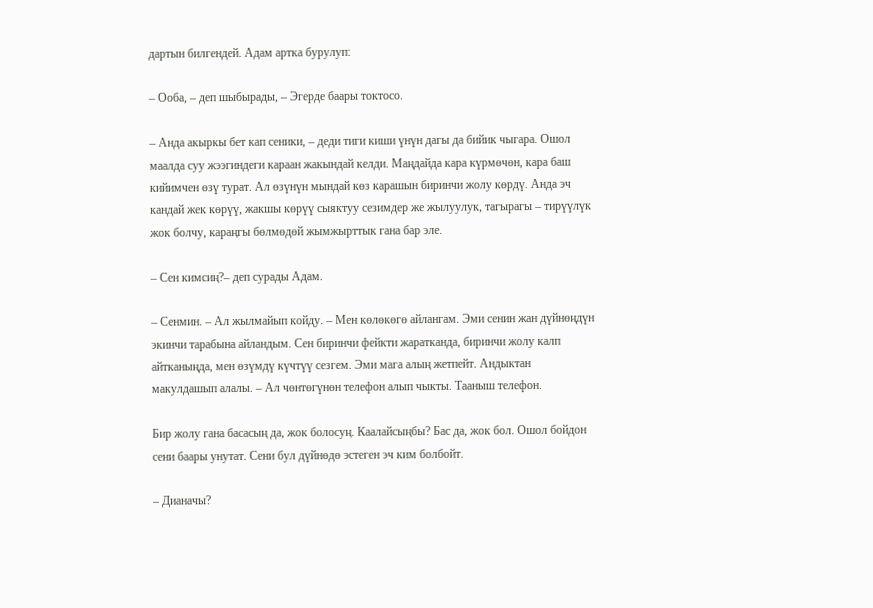дартын билгендей. Адам артка бурулуп:

– Ооба, – деп шыбырады, – Эгерде баары токтосо.

– Анда акыркы бет кап сеники, – деди тиги киши үнүн дагы да бийик чыгара. Ошол маалда суу жээгиндеги караан жакындай келди. Маңдайда кара күрмөчөн, кара баш кийимчен өзү турат. Ал өзүнүн мындай көз карашын биринчи жолу көрдү. Анда эч кандай жек көрүү, жакшы көрүү сыяктуу сезимдер же жылуулук, тагырагы – тирүүлүк жок болчу, караңгы бөлмөдөй жымжырттык гана бар эле.

– Сен кимсиң?– деп сурады Адам.

– Сенмин. – Ал жылмайып койду. – Мен көлөкөгө айлангам. Эми сенин жан дүйнөңдүн экинчи тарабына айландым. Сен биринчи фейкти жаратканда, биринчи жолу калп айтканыңда, мен өзүмдү күчтүү сезгем. Эми мага алың жетпейт. Андыктан макулдашып алалы. – Ал чөнтөгүнөн телефон алып чыкты. Тааныш телефон.

Бир жолу гана басасың да, жок болосуң. Каалайсыңбы? Бас да, жок бол. Ошол бойдон сени баары унутат. Сени бул дүйнөдө эстеген эч ким болбойт.

– Дианачы?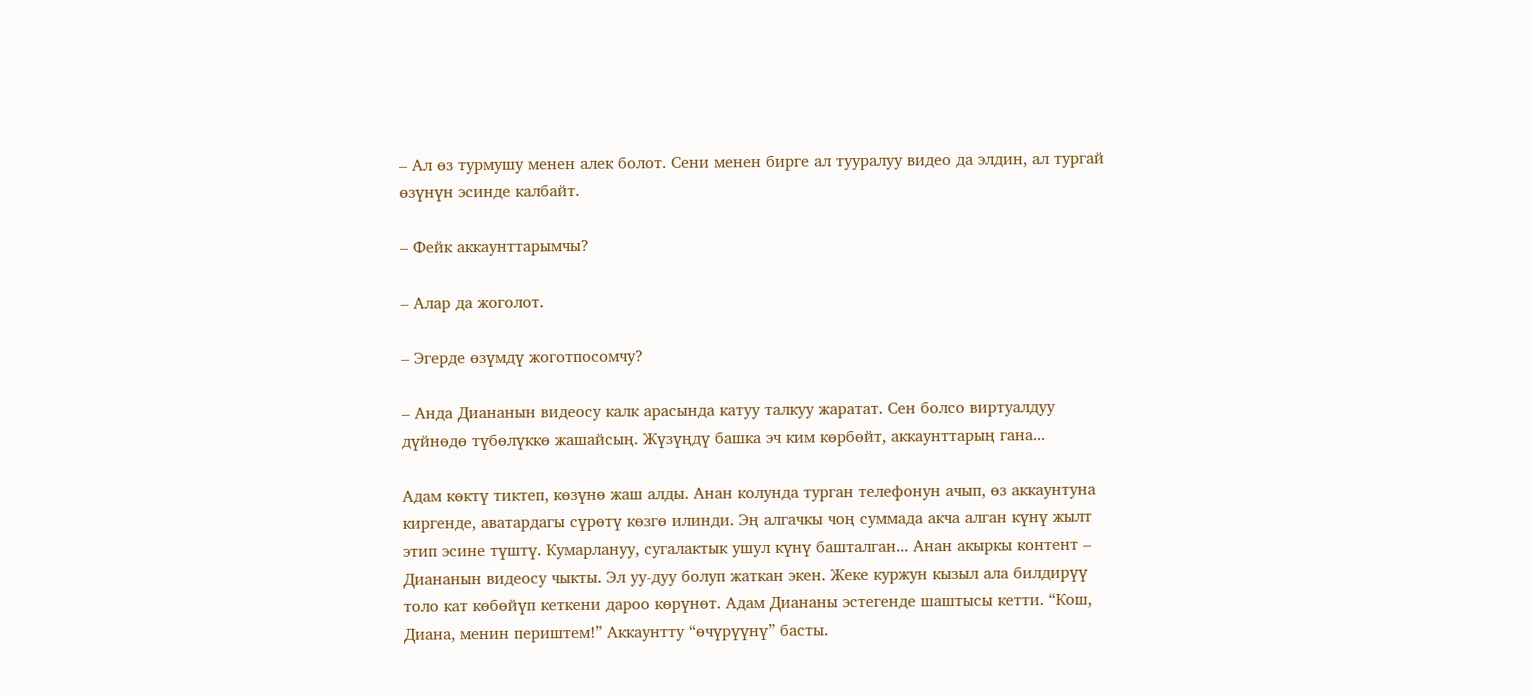– Ал өз турмушу менен алек болот. Сени менен бирге ал тууралуу видео да элдин, ал тургай өзүнүн эсинде калбайт.

– Фейк аккаунттарымчы?

– Алар да жоголот.

– Эгерде өзүмдү жоготпосомчу?

– Анда Диананын видеосу калк арасында катуу талкуу жаратат. Сен болсо виртуалдуу дүйнөдө түбөлүккө жашайсың. Жүзүңдү башка эч ким көрбөйт, аккаунттарың гана...

Адам көктү тиктеп, көзүнө жаш алды. Анан колунда турган телефонун ачып, өз аккаунтуна киргенде, аватардагы сүрөтү көзгө илинди. Эң алгачкы чоң суммада акча алган күнү жылт этип эсине түштү. Кумарлануу, сугалактык ушул күнү башталган... Анан акыркы контент – Диананын видеосу чыкты. Эл уу-дуу болуп жаткан экен. Жеке куржун кызыл ала билдирүү толо кат көбөйүп кеткени дароо көрүнөт. Адам Диананы эстегенде шаштысы кетти. “Кош, Диана, менин периштем!” Аккаунтту “өчүрүүнү” басты.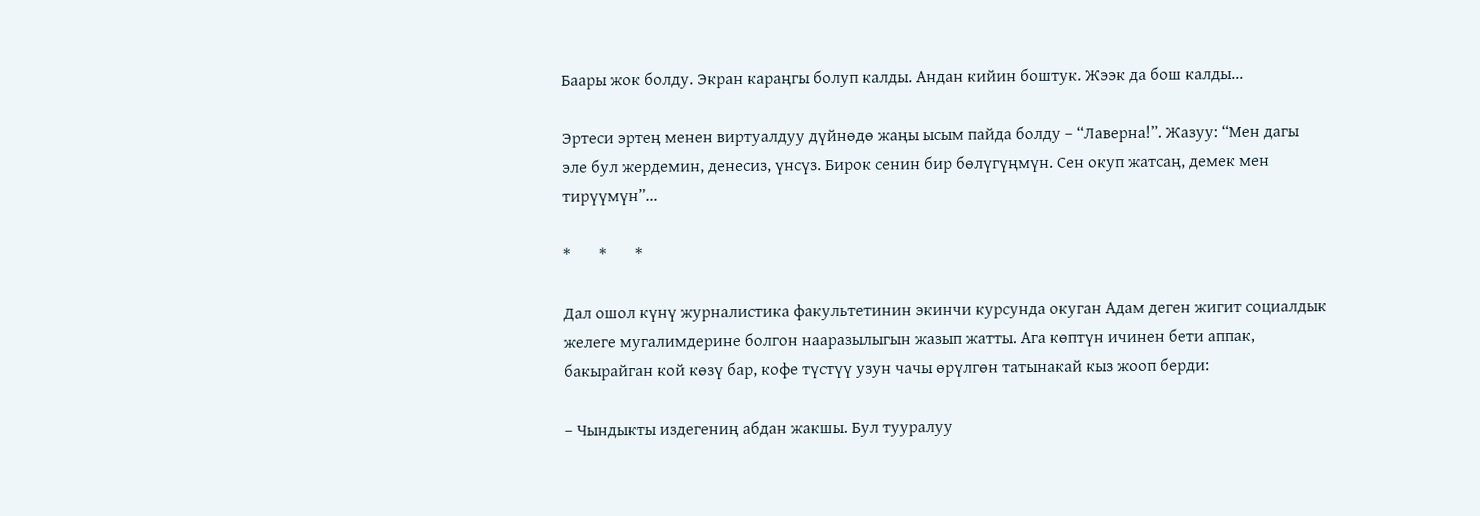Баары жок болду. Экран караңгы болуп калды. Андан кийин боштук. Жээк да бош калды...

Эртеси эртең менен виртуалдуу дүйнөдө жаңы ысым пайда болду – “Лаверна!”. Жазуу: “Мен дагы эле бул жердемин, денесиз, үнсүз. Бирок сенин бир бөлүгүңмүн. Сен окуп жатсаң, демек мен тирүүмүн”...

*       *       *

Дал ошол күнү журналистика факультетинин экинчи курсунда окуган Адам деген жигит социалдык желеге мугалимдерине болгон нааразылыгын жазып жатты. Ага көптүн ичинен бети аппак, бакырайган кой көзү бар, кофе түстүү узун чачы өрүлгөн татынакай кыз жооп берди:

– Чындыкты издегениң абдан жакшы. Бул тууралуу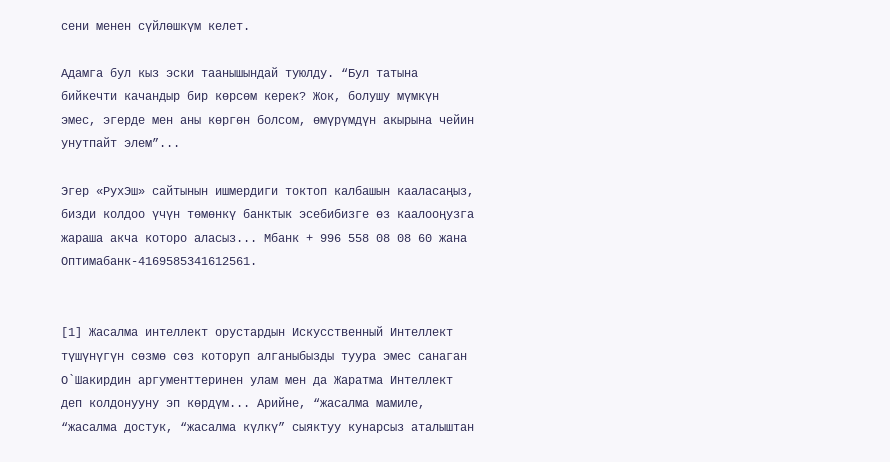сени менен сүйлөшкүм келет.

Адамга бул кыз эски таанышындай туюлду. “Бул татына бийкечти качандыр бир көрсөм керек? Жок, болушу мүмкүн эмес, эгерде мен аны көргөн болсом, өмүрүмдүн акырына чейин унутпайт элем”...

Эгер «РухЭш» сайтынын ишмердиги токтоп калбашын кааласаңыз, бизди колдоо үчүн төмөнкү банктык эсебибизге өз каалооңузга жараша акча которо аласыз... Мбанк + 996 558 08 08 60 жана Оптимабанк-4169585341612561.


[1] Жасалма интеллект орустардын Искусственный Интеллект түшүнүгүн сөзмө сөз которуп алганыбызды туура эмес санаган О`Шакирдин аргументтеринен улам мен да Жаратма Интеллект деп колдонууну эп көрдүм... Арийне, “жасалма мамиле, “жасалма достук, “жасалма күлкү” сыяктуу кунарсыз аталыштан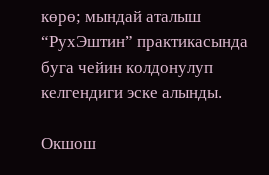көрө; мындай аталыш “РухЭштин” практикасында буга чейин колдонулуп келгендиги эске алынды.

Окшош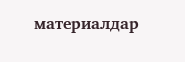материалдар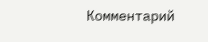Комментарий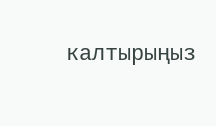калтырыңыз